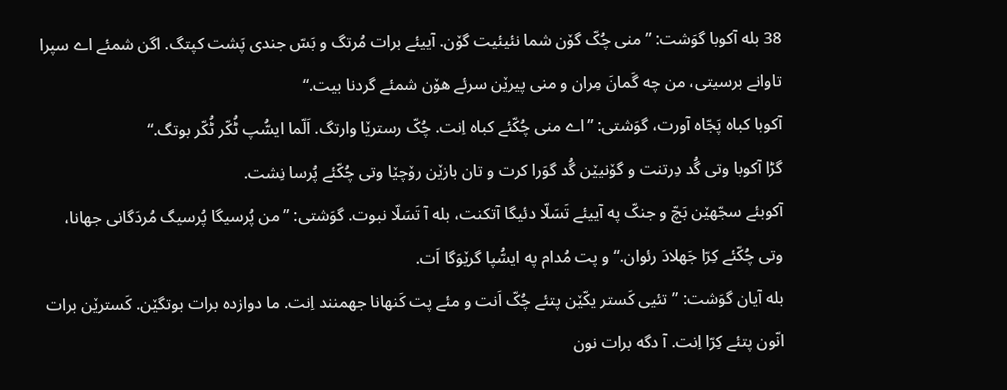38 بله آکوبا گوَشت: ”منی چُکّ گۆن شما نئیئیت گۆن. آییئے برات مُرتگ و بَسّ جندی پَشت کپتگ. اگن شمئے اے سپرا تاوانے برسیتی، من چه گَمانَ مِران و منی پیرێن سرئے هۆن شمئے گردنا بیت.“
آکوبا کباه پَجّاه آورت، گوَشتی: ”اے منی چُکّئے کباه اِنت. چُکّ رسترێا وارتگ. اَلّما ایسُّپ ٹُکّر ٹُکّر بوتگ.“
گڑا آکوبا وتی گُد دِرتنت و گۆنیێن گُد گوَرا کرت و تان بازێن رۆچێا وتی چُکّئے پُرسا نِشت.
آکوبئے سجّهێن بَچّ و جنکّ په آییئے تَسَلّا دئیگا آتکنت، بله آ تَسَلّا نبوت. گوَشتی: ”من پُرسیگا پُرسیگ مُردَگانی جهانا، وتی چُکّئے کِرّا جَهلادَ رئوان.“ و پت مُدام په ایسُّپا گرێوَگا اَت.
بله آیان گوَشت: ”تئیی کَستر یکّێن پتئے چُکّ اَنت و مئے پت کَنهانا جهمنند اِنت. ما دوازده برات بوتگێن. کَسترێن برات انّون پتئے کِرّا اِنت. آ دگه برات نون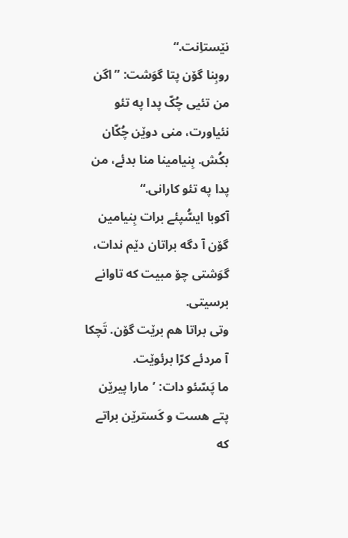نێستاِنت.“
روبِنا گۆن پتا گوَشت: ”اگن من تئیی چُکّ پدا په تئو نئیاورت، منی دوێن چُکّان بکُش. بِنیامینا منا بدئے، من پدا په تئو کارانی.“
آکوبا ایسُّپئے برات بِنیامین گۆن آ دگه براتان دێم ندات، گوَشتی چۆ مبیت که تاوانے برسیتی.
وتی براتا هم برێت گۆن. تَچکا آ مردئے کرّا برئوێت.
ما پَسّئو دات: ’مارا پیرێن پتے هست و کَسترێن براتے که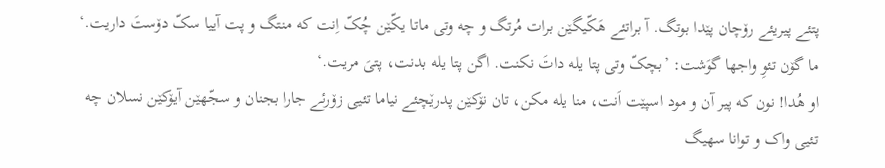پتئے پیریئے رۆچان پێدا بوتگ. آ براتئے هَکّیگێن برات مُرتگ و چه وتی ماتا یکّێن چُکّ اِنت که منتگ و پت آییا سکّ دۆستَ داریت.‘
ما گۆن تئوِ واجها گوَشت: ’بچکّ وتی پتا یله داتَ نکنت. اگن پتا یله بدنت، پتیَ مریت.‘
او هُدا! نون که پیر آن و مود اسپێت اَنت، منا یله مکن، تان نۆکێن پدرێچئے نیاما تئیی زۆرئے جارا بجنان و سجّهێن آیۆکێن نسلان چه تئیی واک و توانا سهیگ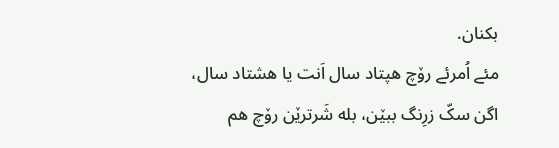بکنان.
مئے اُمرئے رۆچ هپتاد سال اَنت یا هشتاد سال، اگن سکّ زرِنگ ببێن، بله شَرترێن رۆچ هم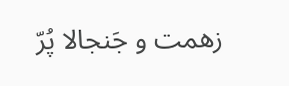زهمت و جَنجالا پُرّ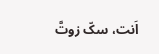اَنت، سکّ زوتَّ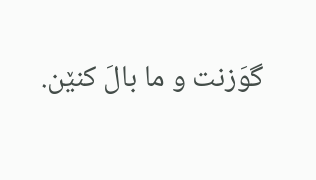گوَزنت و ما بالَ کنێن.